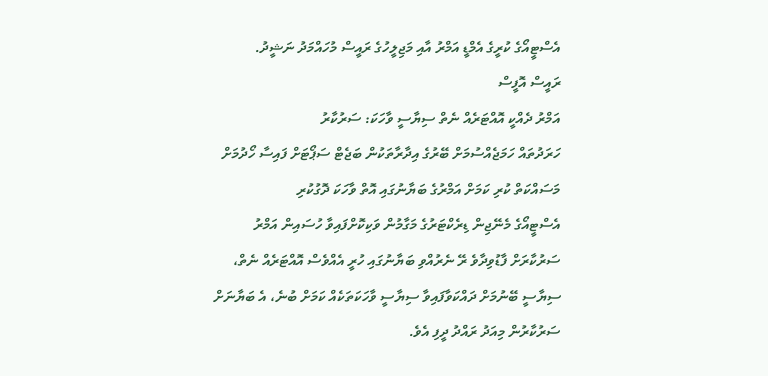އެސްޓީއޯގެ ކުރީގެ އެމްޑީ އަމްރު އާއި މަޖިލީހުގެ ރައީސް މުހައްމަދު ނަޝީދު.
ރައީސް އޮފީސް
އަމްރު ދެއްކީ އޮއްޓަރެއް ނެތް ސިޔާސީ ވާހަކަ: ސަރުކާރު
ހަރަދުތައް ހަމަޖެއްސުމަށް ބޭރުގެ އިދާރާތަކުން ބަޖެޓް ސަޕޯޓަށް ފައިސާ ހޯދުމަށް މަސައްކަތް ކުރި ކަމަށް އަމްރުގެ ބަޔާނުގައި އޮތް ވާހަކަ ދޮގުކުރި
އެސްޓީއޯގެ މެނޭޖިން ޑިރެކްޓަރުގެ މަގާމުން ވަކިކޮށްފައިވާ ހުސައިން އަމްރު ސަރުކާރަށް ފާޑުވިދާވެ ރޭ ނެރުއްވި ބަޔާނުގައި ހުރީ އެއްވެސް އޮއްޓަރެއް ނެތް، ސިޔާސީ ބޭނުމަށް ދައްކަވާފައިވާ ސިޔާސީ ވާހަކަތަކެއް ކަމަށް ބުނެ، އެ ބަޔާނަށް ސަރުކާރުން މިއަދު ރައްދު ދީފި އެވެ.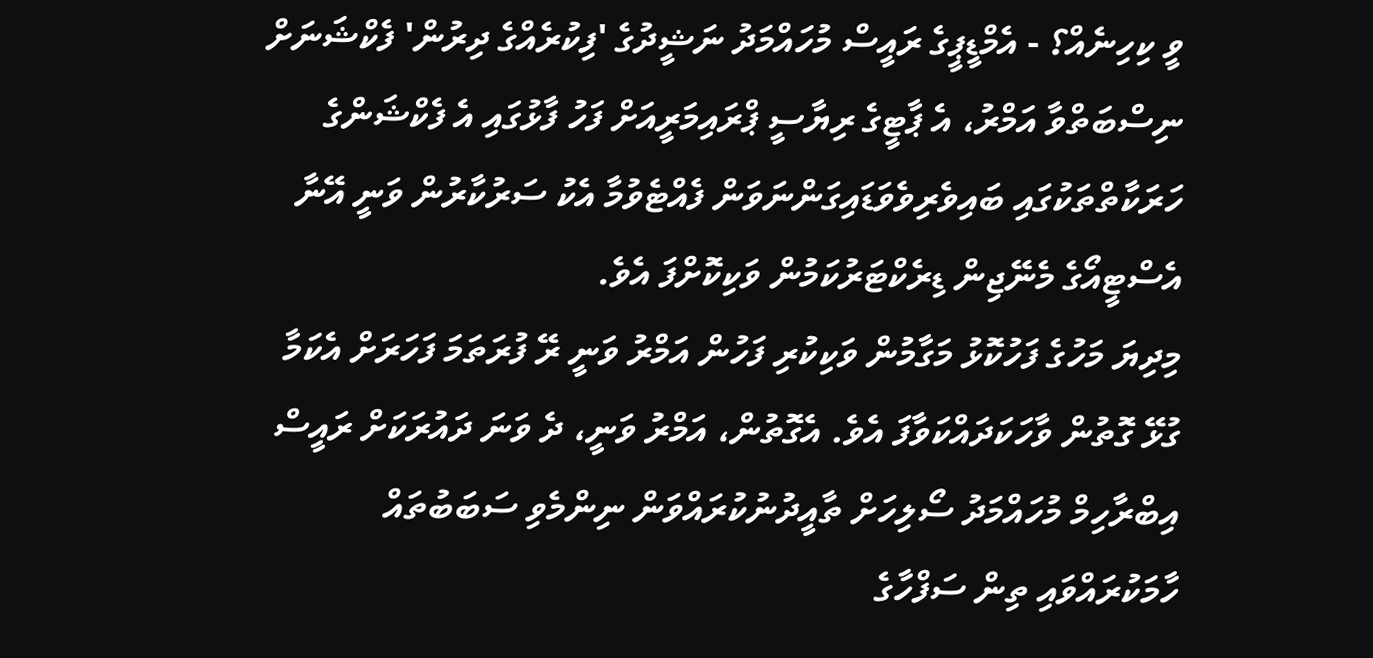ވީ ކިހިނެއް؟ - އެމްޑީޕީގެ ރައީސް މުހައްމަދު ނަޝީދުގެ 'ފިކުރެއްގެ ދިރުން' ފެކްޝަނަށް ނިސްބަތްވާ އަމްރު، އެ ޕާޓީގެ ރިޔާސީ ޕްރައިމަރީއަށް ފަހު ފާޅުގައި އެ ފެކްޝަންގެ ހަރަކާތްތަކުގައި ބައިވެރިވެވަޑައިގަންނަވަން ފެއްޓެވުމާ އެކު ސަރުކާރުން ވަނީ އޭނާ އެސްޓީއޯގެ މެނޭޖިން ޑިރެކްޓަރުކަމުން ވަކިކޮށްފަ އެވެ.
މިދިޔަ މަހުގެ ފަހުކޮޅު މަގާމުން ވަކިކުރި ފަހުން އަމްރު ވަނީ ރޭ ފުރަތަމަ ފަހަރަށް އެކަމާ ގުޅޭ ގޮތުން ވާހަކަދައްކަވާފަ އެވެ. އެގޮތުން، އަމްރު ވަނީ، ދެ ވަނަ ދައުރަކަށް ރައީސް އިބްރާހިމް މުހައްމަދު ސޯލިހަށް ތާއީދުނުކުރައްވަން ނިންމެވި ސަބަބުތައް ހާމަކުރައްވައި ތިން ސަފްހާގެ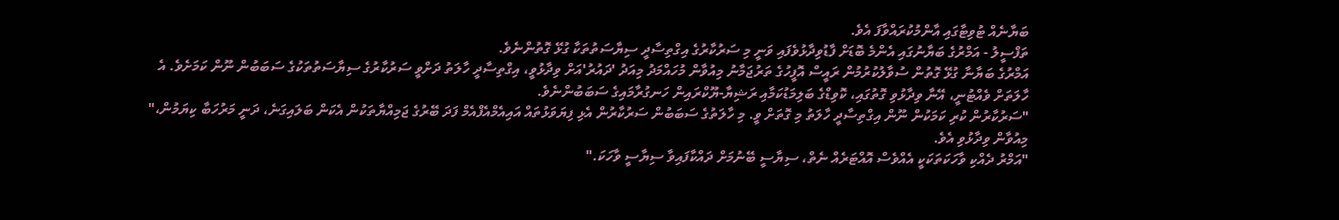ބަޔާނެއް ޓުވިޓާގައި އާންމުކުރައްވާފަ އެވެ.
ތަފްސީލު - އަމްރުގެ ބަޔާނުގައި އެންމެ ބޮޑަށް ފާޑުވިދާޅުވެފައި ވަނީ މި ސަރުކާރުގެ އިގްތިސާދީ ސިޔާސަތުތަކާ ގުޅޭ ގޮތުންނެވެ.
އަމްރުގެ ބަޔާނާ ގުޅޭ ގޮތުން ސުވާލުކުރުމުން ރައީސް އޮފީހުގެ ތަރުޖަމާނު މިއުވާން މުހައްމަދު މިއަދު 'ދައުރު'އަށް ވިދާޅުވީ، އިގްތިސާދީ ހާލަތު ދަށްވީ ސަރުކާރުގެ ސިޔާސަތުތަކުގެ ސަބަބުން ނޫން ކަމަށެވެ. އެ ހާލަތަށް ވެއްޓުނީ، އޭނާ ވިދާޅުވި ގޮތުގައި، ކޮވިޑްގެ ބަލިމަޑުކަމާއި ރަޝިޔާ-ޔޫކްރައިން ހަނގުރާމައިގެ ސަބަބުންނެވެ.
"ސަރުކާރުން ކުރި ކަމަކުން ނޫން އިގްތިސާދީ ހާލަތު މި ގޮތަށް ވީ. މި ހާލަތުގެ ސަބަބުން ސަރުކާރުން އެޅި ފިޔަވަޅުތައް އައިއެމްއެފްއެމް ފަދަ ބޭރުގެ ޖަމިއްޔާތަކުން އެކަން ބަލައިގަނެ، ދަނީ މަރުހަބާ ކިޔަމުން،" މިއުވާން ވިދާޅުވި އެވެ.
"އަމްރު ދެއްކި ވާހަކަތަކަކީ އެއްވެސް އޮއްޓަރެއް ނެތް، ސިޔާސީ ބޭނުމަށް ދައްކާފައިވާ ސިޔާސީ ވާހަކަ."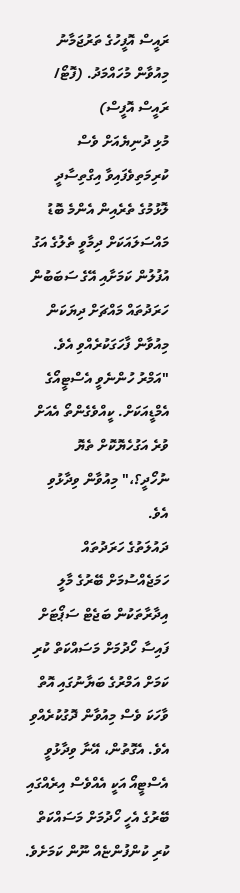ރައީސް އޮފީހުގެ ތަރުޖަމާނު މިއުވާން މުހައްމަދު. (ފޮޓޯ/ ރައީސް އޮފީސް)
މުޅި ދުނިޔެއަށް ވެސް ކުރިމަތިވެފައިވާ އިގްތިސާދީ ލޮޅުމުގެ ތެރެއިން އެންމެ ބޮޑު މައްސަލައަކަށް ދިމާވީ ތެލުގެ އަގު އުފުލުން ކަމަށާއި އޭގެ ސަބަބުން ހަރަދުތައް މައްޗަށް ދިޔަކަން މިއުވާން ފާހަގަކުރެއްވި އެވެ.
"އަމްރު ހުންނެވީ އެސްޓީއޯގެ އެމްޑީއަކަށް. ކީއްވެގެންތޯ އެއަށް ވުރެ އަގުހެޔޮކޮށް ތެޔޮ ނުހޯދީ؟،" މިއުވާން ވިދާޅުވި އެވެ.
ދައުލަތުގެ ހަރަދުތައް ހަމަޖެއްސުމަށް ބޭރުގެ މާލީ އިދާރާތަކުން ބަޖެޓް ސަޕޯޓަށް ފައިސާ ހޯދުމަށް މަސައްކަތް ކުރި ކަމަށް އަމްރުގެ ބަޔާނުގައި އޮތް ވާހަކަ ވެސް މިއުވާން ދޮގުކުރެއްވި އެވެ. އެގޮތުން، އޭނާ ވިދާޅުވީ އެސްޓީއޯ އަކީ އެއްވެސް އިރެއްގައި ބޭރުގެ އެހީ ހޯދުމަށް މަސައްކަތް ކުރި ކުންފުންޏެއް ނޫން ކަމަށެވެ.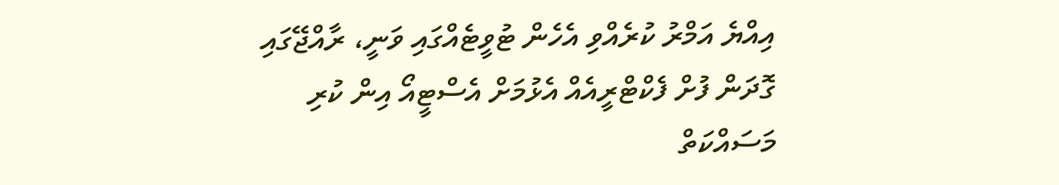އިއްޔެ އަމްރު ކުރެއްވި އެހެން ޓުވީޓެއްގައި ވަނީ، ރާއްޖޭގައި ގޮދަން ފުށް ފެކްޓްރީއެއް އެޅުމަށް އެސްޓީއޯ އިން ކުރި މަސައްކަތް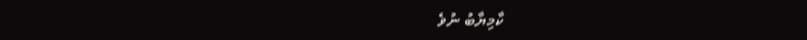ކާމިޔާބު ނުވެ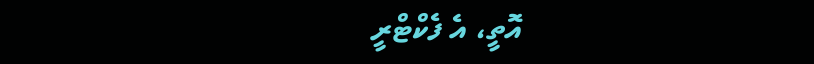އޮތީ، އެ ފެކްޓްރީ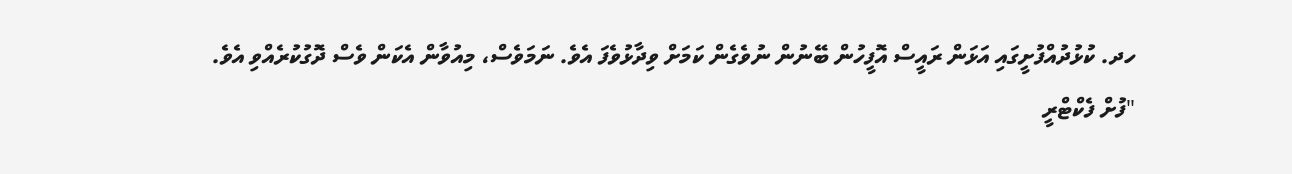ހދ. ކުޅުދުއްފުށީގައި އަޅަން ރައީސް އޮފީހުން ބޭނުން ނުވެގެން ކަމަށް ވިދާޅުވެފަ އެވެ. ނަމަވެސް، މިއުވާން އެކަން ވެސް ދޮގުކުރެއްވި އެވެ.
"ފުށް ފެކްޓްރީ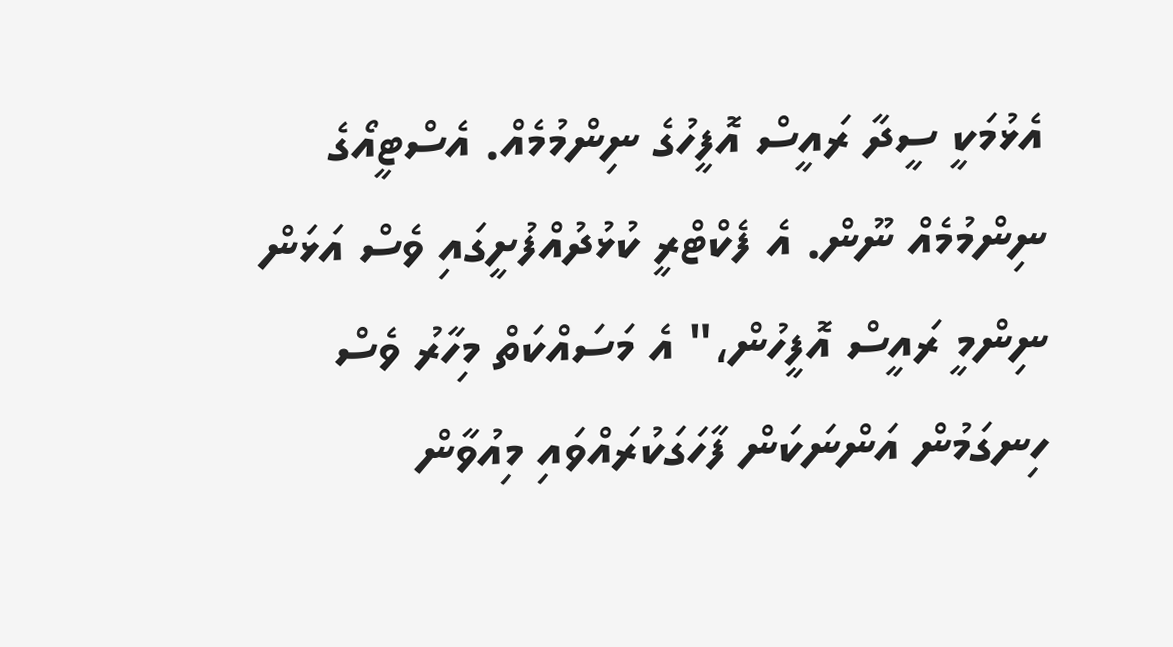އެޅުމަކީ ސީދާ ރައީސް އޮފީހުގެ ނިންމުމެއް. އެސްޓީއޯގެ ނިންމުމެއް ނޫން. އެ ފެކްޓްރީ ކުޅުދުއްފުށީގައި ވެސް އަޅަން ނިންމީ ރައީސް އޮފީހުން،" އެ މަސައްކަތް މިހާރު ވެސް ހިނގަމުން އަންނަކަން ފާހަގަކުރައްވައި މިއުވާން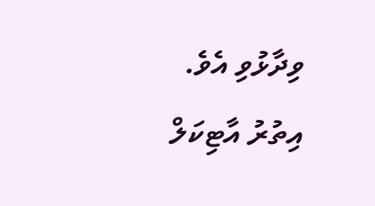ވިދާޅުވި އެވެ.
އިތުރު އާޓިކަލް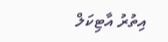އިތުރު އާޓިކަލް